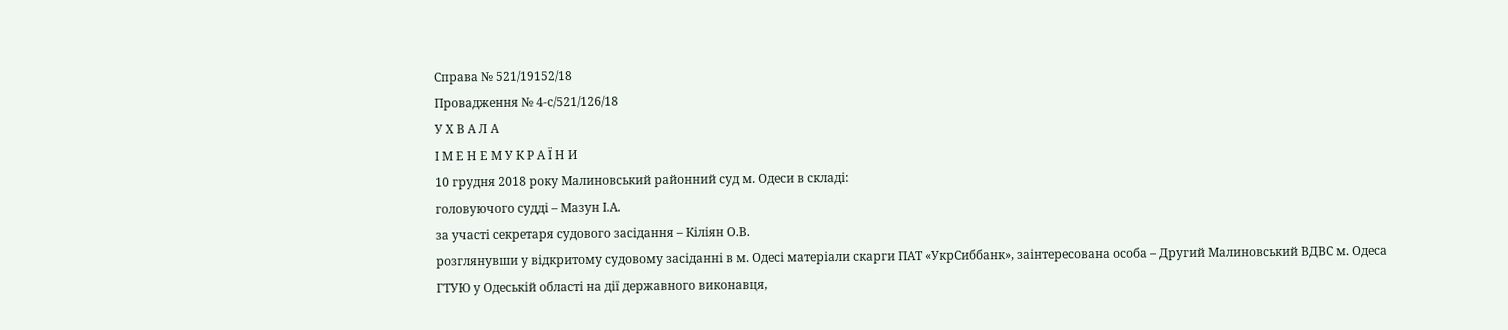Справа № 521/19152/18
Провадження № 4-с/521/126/18
У Х В А Л А
І М Е Н Е М У К Р А Ї Н И
10 грудня 2018 року Малиновський районний суд м. Одеси в складі:
головуючого судді – Мазун І.А.
за участі секретаря судового засідання – Кіліян О.В.
розглянувши у відкритому судовому засіданні в м. Одесі матеріали скарги ПАТ «УкрСиббанк», заінтересована особа – Другий Малиновський ВДВС м. Одеса ГТУЮ у Одеській області на дії державного виконавця,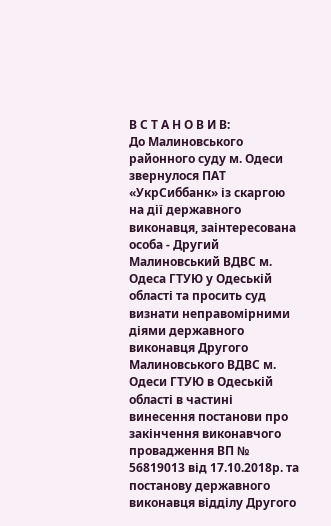В С Т А Н О В И В:
До Малиновського районного суду м. Одеси звернулося ПАТ «УкрСиббанк» із скаргою на дії державного виконавця, заінтересована особа - Другий Малиновський ВДВС м. Одеса ГТУЮ у Одеській області та просить суд визнати неправомірними діями державного виконавця Другого Малиновського ВДВС м. Одеси ГТУЮ в Одеській області в частині винесення постанови про закінчення виконавчого провадження ВП № 56819013 від 17.10.2018р. та постанову державного виконавця відділу Другого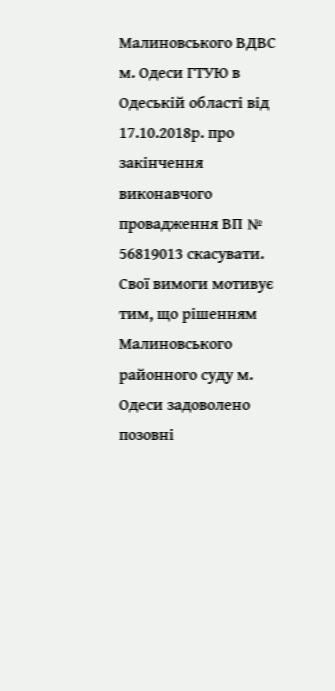Малиновського ВДВС м. Одеси ГТУЮ в Одеській області від 17.10.2018р. про закінчення виконавчого провадження ВП № 56819013 скасувати.
Свої вимоги мотивує тим, що рішенням Малиновського районного суду м. Одеси задоволено позовні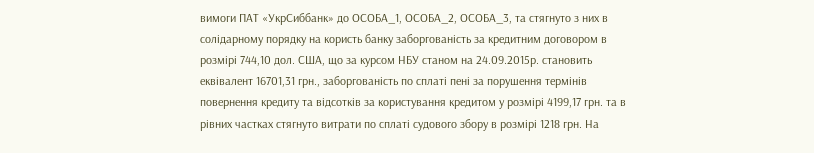вимоги ПАТ «УкрСиббанк» до ОСОБА_1, ОСОБА_2, ОСОБА_3, та стягнуто з них в солідарному порядку на користь банку заборгованість за кредитним договором в розмірі 744,10 дол. США, що за курсом НБУ станом на 24.09.2015р. становить еквівалент 16701,31 грн., заборгованість по сплаті пені за порушення термінів повернення кредиту та відсотків за користування кредитом у розмірі 4199,17 грн. та в рівних частках стягнуто витрати по сплаті судового збору в розмірі 1218 грн. На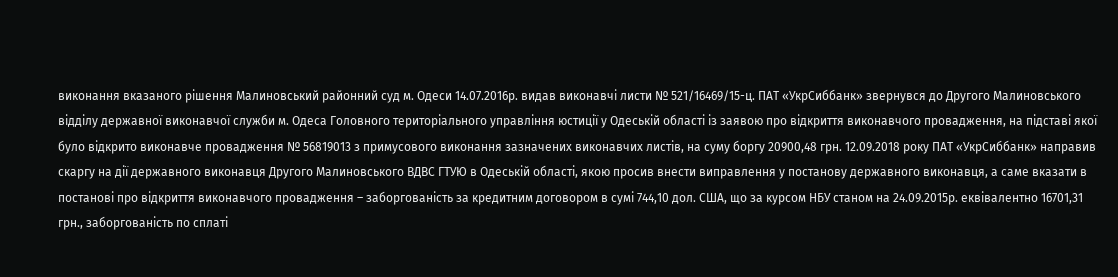виконання вказаного рішення Малиновський районний суд м. Одеси 14.07.2016р. видав виконавчі листи № 521/16469/15-ц. ПАТ «УкрСиббанк» звернувся до Другого Малиновського відділу державної виконавчої служби м. Одеса Головного територіального управління юстиції у Одеській області із заявою про відкриття виконавчого провадження, на підставі якої було відкрито виконавче провадження № 56819013 з примусового виконання зазначених виконавчих листів, на суму боргу 20900,48 грн. 12.09.2018 року ПАТ «УкрСиббанк» направив скаргу на дії державного виконавця Другого Малиновського ВДВС ГТУЮ в Одеській області, якою просив внести виправлення у постанову державного виконавця, а саме вказати в постанові про відкриття виконавчого провадження – заборгованість за кредитним договором в сумі 744,10 дол. США, що за курсом НБУ станом на 24.09.2015р. еквівалентно 16701,31 грн., заборгованість по сплаті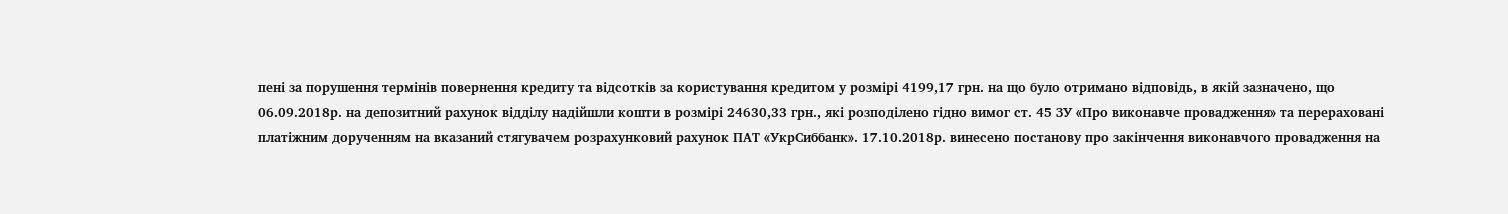пені за порушення термінів повернення кредиту та відсотків за користування кредитом у розмірі 4199,17 грн. на що було отримано відповідь, в якій зазначено, що 06.09.2018р. на депозитний рахунок відділу надійшли кошти в розмірі 24630,33 грн., які розподілено гідно вимог ст. 45 ЗУ «Про виконавче провадження» та перераховані платіжним дорученням на вказаний стягувачем розрахунковий рахунок ПАТ «УкрСиббанк». 17.10.2018р. винесено постанову про закінчення виконавчого провадження на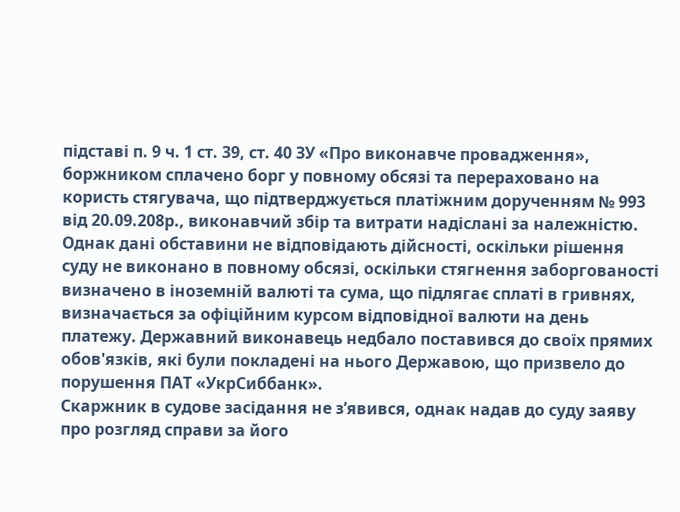підставі п. 9 ч. 1 ст. 39, ст. 40 ЗУ «Про виконавче провадження», боржником сплачено борг у повному обсязі та перераховано на користь стягувача, що підтверджується платіжним дорученням № 993 від 20.09.208р., виконавчий збір та витрати надіслані за належністю. Однак дані обставини не відповідають дійсності, оскільки рішення суду не виконано в повному обсязі, оскільки стягнення заборгованості визначено в іноземній валюті та сума, що підлягає сплаті в гривнях, визначається за офіційним курсом відповідної валюти на день платежу. Державний виконавець недбало поставився до своїх прямих обов'язків, які були покладені на нього Державою, що призвело до порушення ПАТ «УкрСиббанк».
Скаржник в судове засідання не з’явився, однак надав до суду заяву про розгляд справи за його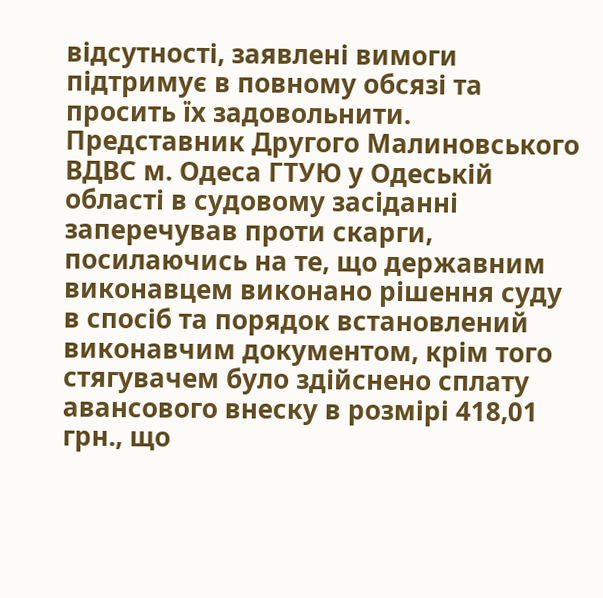відсутності, заявлені вимоги підтримує в повному обсязі та просить їх задовольнити.
Представник Другого Малиновського ВДВС м. Одеса ГТУЮ у Одеській області в судовому засіданні заперечував проти скарги, посилаючись на те, що державним виконавцем виконано рішення суду в спосіб та порядок встановлений виконавчим документом, крім того стягувачем було здійснено сплату авансового внеску в розмірі 418,01 грн., що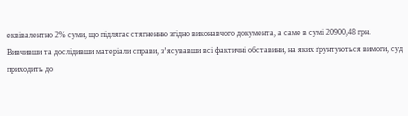еквівалентно 2% суми, що підлягає стягненню згідно виконавчого документа, а саме в сумі 20900,48 грн.
Вивчивши та дослідивши матеріали справи, з’ясувавши всі фактичні обставини, на яких ґрунтуються вимоги, суд приходить до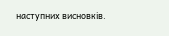наступних висновків.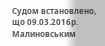Судом встановлено, що 09.03.2016р. Малиновським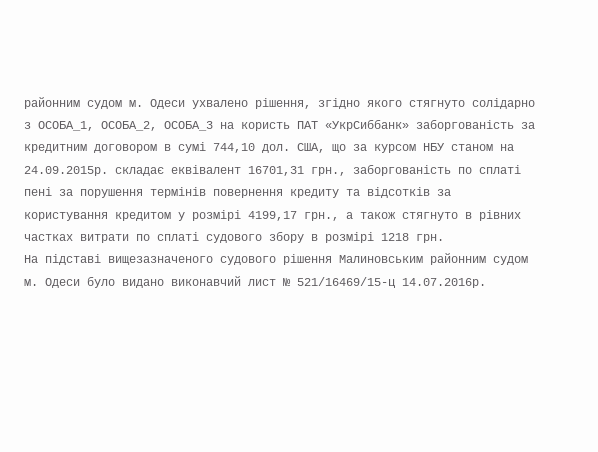районним судом м. Одеси ухвалено рішення, згідно якого стягнуто солідарно з ОСОБА_1, ОСОБА_2, ОСОБА_3 на користь ПАТ «УкрСиббанк» заборгованість за кредитним договором в сумі 744,10 дол. США, що за курсом НБУ станом на 24.09.2015р. складає еквівалент 16701,31 грн., заборгованість по сплаті пені за порушення термінів повернення кредиту та відсотків за користування кредитом у розмірі 4199,17 грн., а також стягнуто в рівних частках витрати по сплаті судового збору в розмірі 1218 грн.
На підставі вищезазначеного судового рішення Малиновським районним судом м. Одеси було видано виконавчий лист № 521/16469/15-ц 14.07.2016р.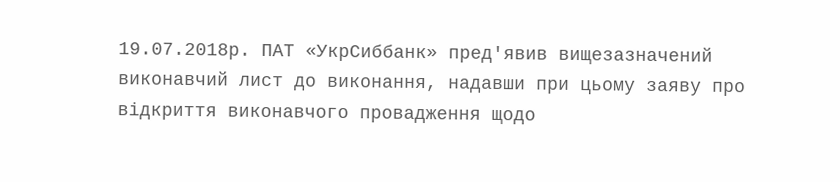19.07.2018р. ПАТ «УкрСиббанк» пред'явив вищезазначений виконавчий лист до виконання, надавши при цьому заяву про відкриття виконавчого провадження щодо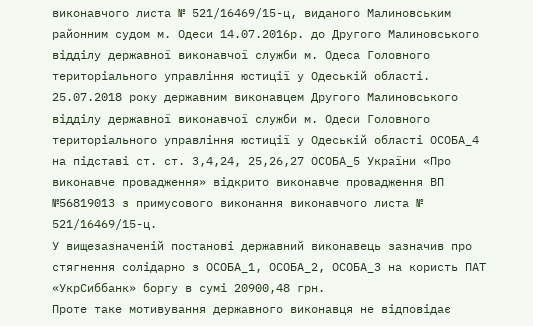виконавчого листа № 521/16469/15-ц, виданого Малиновським районним судом м. Одеси 14.07.2016р. до Другого Малиновського відділу державної виконавчої служби м. Одеса Головного територіального управління юстиції у Одеській області.
25.07.2018 року державним виконавцем Другого Малиновського відділу державної виконавчої служби м. Одеси Головного територіального управління юстиції у Одеській області ОСОБА_4 на підставі ст. ст. 3,4,24, 25,26,27 ОСОБА_5 України «Про виконавче провадження» відкрито виконавче провадження ВП №56819013 з примусового виконання виконавчого листа № 521/16469/15-ц.
У вищезазначеній постанові державний виконавець зазначив про стягнення солідарно з ОСОБА_1, ОСОБА_2, ОСОБА_3 на користь ПАТ «УкрСиббанк» боргу в сумі 20900,48 грн.
Проте таке мотивування державного виконавця не відповідає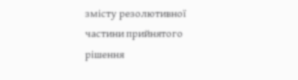змісту резолютивної частини прийнятого рішення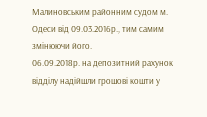Малиновським районним судом м. Одеси від 09.03.2016р., тим самим змінюючи його.
06.09.2018р. на депозитний рахунок відділу надійшли грошові кошти у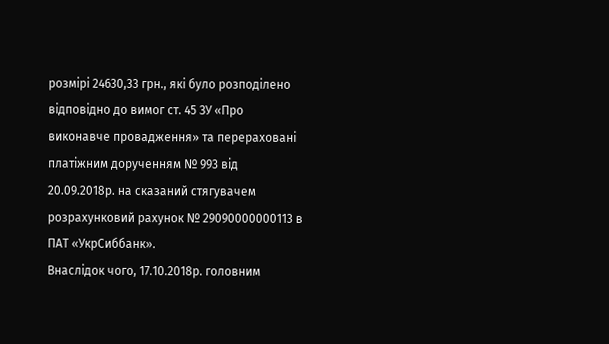розмірі 24630,33 грн., які було розподілено відповідно до вимог ст. 45 ЗУ «Про виконавче провадження» та перераховані платіжним дорученням № 993 від 20.09.2018р. на сказаний стягувачем розрахунковий рахунок № 29090000000113 в ПАТ «УкрСиббанк».
Внаслідок чого, 17.10.2018р. головним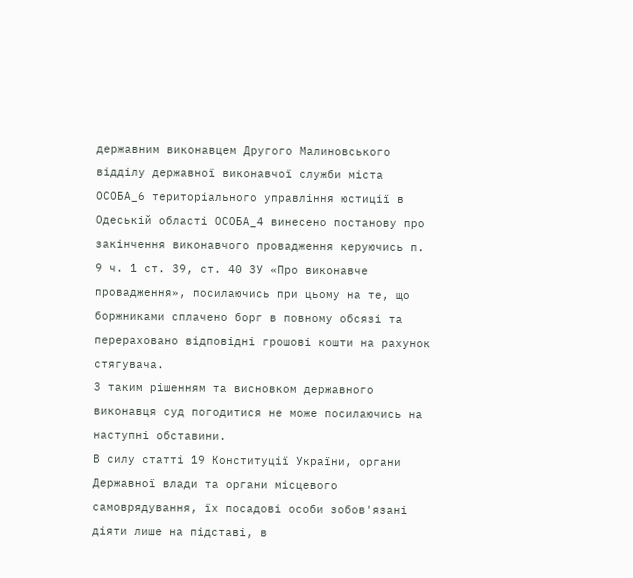державним виконавцем Другого Малиновського відділу державної виконавчої служби міста ОСОБА_6 територіального управління юстиції в Одеській області ОСОБА_4 винесено постанову про закінчення виконавчого провадження керуючись п. 9 ч. 1 ст. 39, ст. 40 ЗУ «Про виконавче провадження», посилаючись при цьому на те, що боржниками сплачено борг в повному обсязі та перераховано відповідні грошові кошти на рахунок стягувача.
З таким рішенням та висновком державного виконавця суд погодитися не може посилаючись на наступні обставини.
В силу статті 19 Конституції України, органи Державної влади та органи місцевого самоврядування, їх посадові особи зобов'язані діяти лише на підставі, в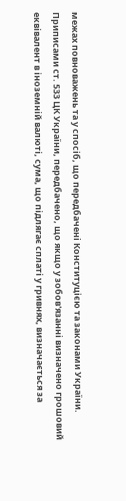межах повноважень та у спосіб, що передбачені Конституцією та законами України.
Приписами ст. 533 ЦК України, передбачено, що якщо у зобов'язанні визначено грошовий еквівалент в іноземній валюті, сума, що підлягає сплаті у гривнях, визначається за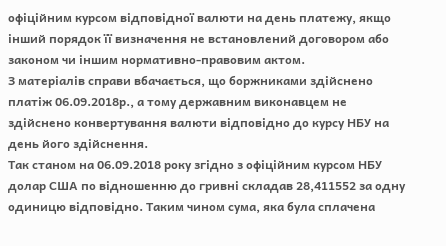офіційним курсом відповідної валюти на день платежу, якщо інший порядок її визначення не встановлений договором або законом чи іншим нормативно-правовим актом.
З матеріалів справи вбачається, що боржниками здійснено платіж 06.09.2018р., а тому державним виконавцем не здійснено конвертування валюти відповідно до курсу НБУ на день його здійснення.
Так станом на 06.09.2018 року згідно з офіційним курсом НБУ долар США по відношенню до гривні складав 28,411552 за одну одиницю відповідно. Таким чином сума, яка була сплачена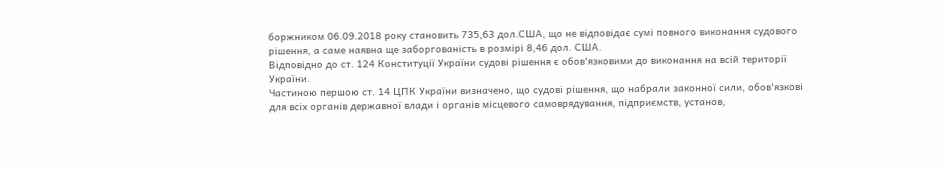боржником 06.09.2018 року становить 735,63 дол.США, що не відповідає сумі повного виконання судового рішення, а саме наявна ще заборгованість в розмірі 8,46 дол. США.
Відповідно до ст. 124 Конституції України судові рішення є обов'язковими до виконання на всій території України.
Частиною першою ст. 14 ЦПК України визначено, що судові рішення, що набрали законної сили, обов'язкові для всіх органів державної влади і органів місцевого самоврядування, підприємств, установ,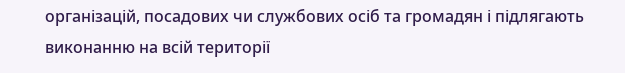організацій, посадових чи службових осіб та громадян і підлягають виконанню на всій території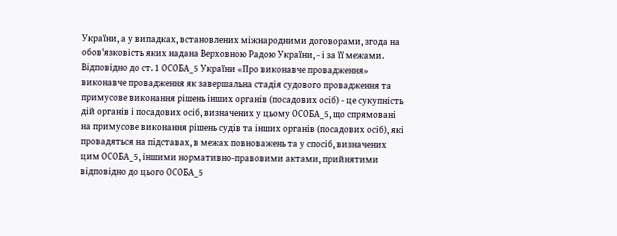України, а у випадках, встановлених міжнародними договорами, згода на обов'язковість яких надана Верховною Радою України, - і за її межами.
Відповідно до ст. 1 ОСОБА_5 України «Про виконавче провадження» виконавче провадження як завершальна стадія судового провадження та примусове виконання рішень інших органів (посадових осіб) - це сукупність дій органів і посадових осіб, визначених у цьому ОСОБА_5, що спрямовані на примусове виконання рішень судів та інших органів (посадових осіб), які провадяться на підставах, в межах повноважень та у спосіб, визначених цим ОСОБА_5, іншими нормативно-правовими актами, прийнятими відповідно до цього ОСОБА_5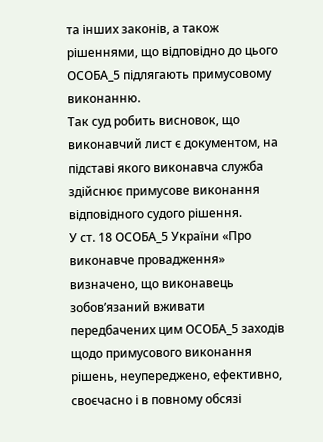та інших законів, а також рішеннями, що відповідно до цього ОСОБА_5 підлягають примусовому виконанню.
Так суд робить висновок, що виконавчий лист є документом, на підставі якого виконавча служба здійснює примусове виконання відповідного судого рішення.
У ст. 18 ОСОБА_5 України «Про виконавче провадження» визначено, що виконавець зобов’язаний вживати передбачених цим ОСОБА_5 заходів щодо примусового виконання рішень, неупереджено, ефективно, своєчасно і в повному обсязі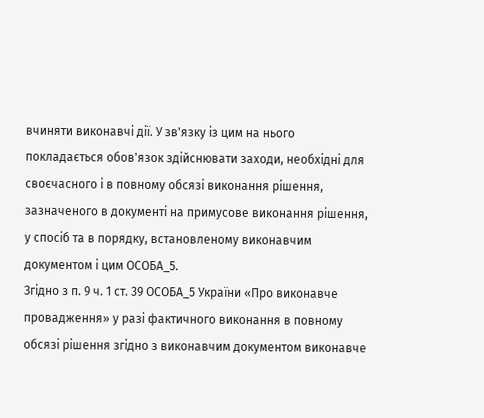вчиняти виконавчі дії. У зв'язку із цим на нього покладається обов'язок здійснювати заходи, необхідні для своєчасного і в повному обсязі виконання рішення, зазначеного в документі на примусове виконання рішення, у спосіб та в порядку, встановленому виконавчим документом і цим ОСОБА_5.
Згідно з п. 9 ч. 1 ст. 39 ОСОБА_5 України «Про виконавче провадження» у разі фактичного виконання в повному обсязі рішення згідно з виконавчим документом виконавче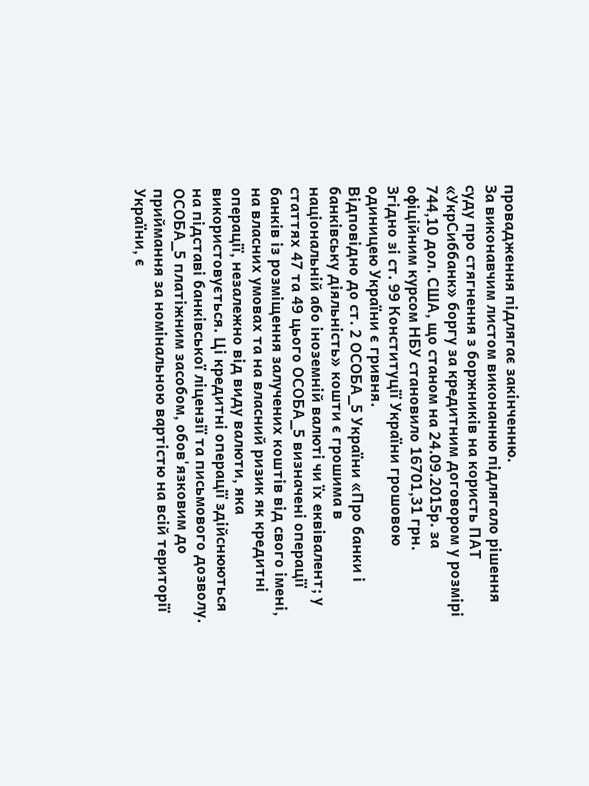провадження підлягає закінченню.
За виконавчим листом виконанню підлягало рішення суду про стягнення з боржників на користь ПАТ «УкрСиббанк» боргу за кредитним договором у розмірі 744,10 дол. США, що станом на 24.09.2015р. за офіційним курсом НБУ становило 16701,31 грн.
Згідно зі ст. 99 Конституції України грошовою одиницею України є гривня.
Відповідно до ст. 2 ОСОБА_5 України «Про банки і банківську діяльність» кошти є грошима в національній або іноземній валюті чи їх еквівалент; у статтях 47 та 49 цього ОСОБА_5 визначені операції банків із розміщення залучених коштів від свого імені, на власних умовах та на власний ризик як кредитні операції, незалежно від виду валюти, яка використовується. Ці кредитні операції здійснюються на підставі банківської ліцензії та письмового дозволу.
ОСОБА_5 платіжним засобом, обов'язковим до приймання за номінальною вартістю на всій території України, є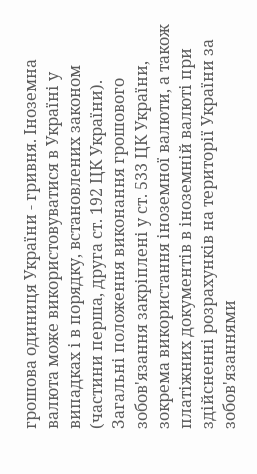грошова одиниця України - гривня. Іноземна валюта може використовуватися в Україні у випадках і в порядку, встановлених законом (частини перша, друга ст. 192 ЦК України).
Загальні положення виконання грошового зобов'язання закріплені у ст. 533 ЦК України, зокрема використання іноземної валюти, а також платіжних документів в іноземній валюті при здійсненні розрахунків на території України за зобов'язаннями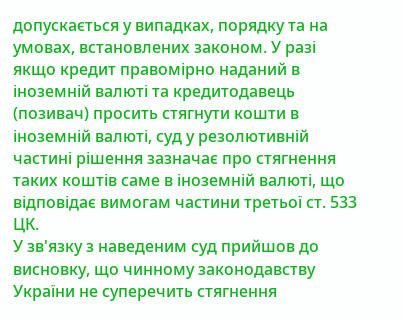допускається у випадках, порядку та на умовах, встановлених законом. У разі якщо кредит правомірно наданий в іноземній валюті та кредитодавець (позивач) просить стягнути кошти в іноземній валюті, суд у резолютивній частині рішення зазначає про стягнення таких коштів саме в іноземній валюті, що відповідає вимогам частини третьої ст. 533 ЦК.
У зв'язку з наведеним суд прийшов до висновку, що чинному законодавству України не суперечить стягнення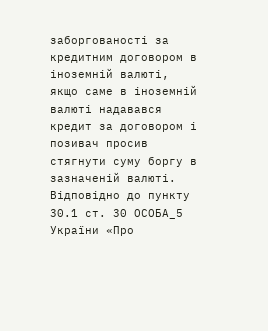заборгованості за кредитним договором в іноземній валюті, якщо саме в іноземній валюті надавався кредит за договором і позивач просив стягнути суму боргу в зазначеній валюті.
Відповідно до пункту 30.1 ст. 30 ОСОБА_5 України «Про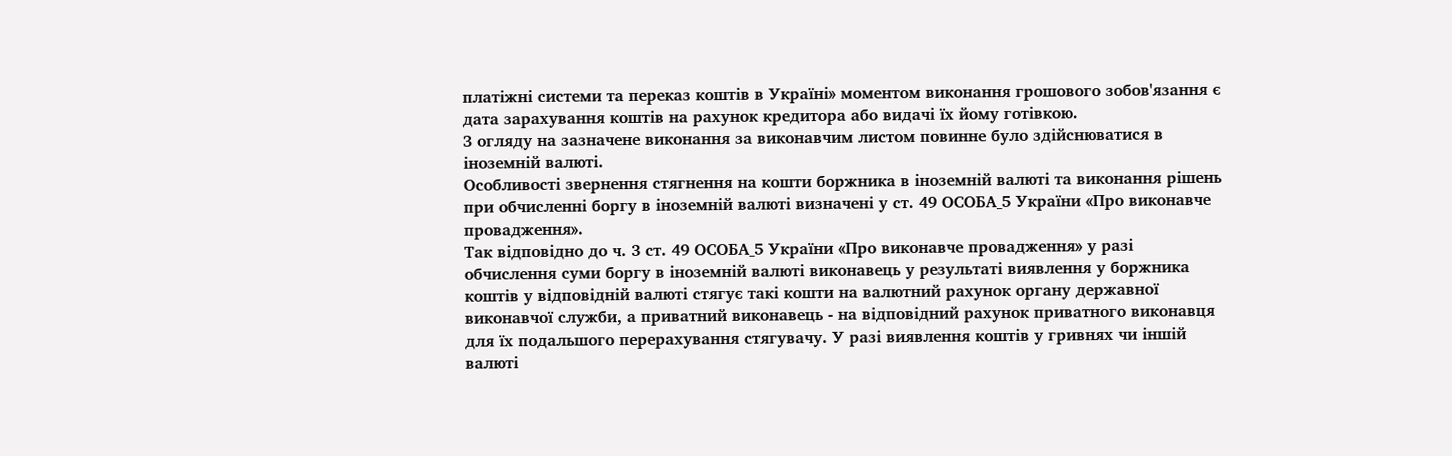платіжні системи та переказ коштів в Україні» моментом виконання грошового зобов'язання є дата зарахування коштів на рахунок кредитора або видачі їх йому готівкою.
З огляду на зазначене виконання за виконавчим листом повинне було здійснюватися в іноземній валюті.
Особливості звернення стягнення на кошти боржника в іноземній валюті та виконання рішень при обчисленні боргу в іноземній валюті визначені у ст. 49 ОСОБА_5 України «Про виконавче провадження».
Так відповідно до ч. 3 ст. 49 ОСОБА_5 України «Про виконавче провадження» у разі обчислення суми боргу в іноземній валюті виконавець у результаті виявлення у боржника коштів у відповідній валюті стягує такі кошти на валютний рахунок органу державної виконавчої служби, а приватний виконавець - на відповідний рахунок приватного виконавця для їх подальшого перерахування стягувачу. У разі виявлення коштів у гривнях чи іншій валюті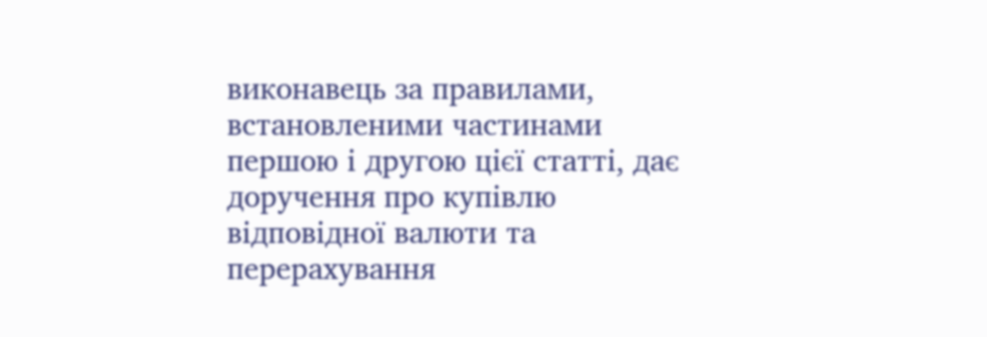виконавець за правилами, встановленими частинами першою і другою цієї статті, дає доручення про купівлю відповідної валюти та перерахування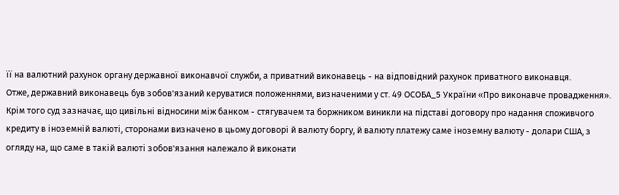її на валютний рахунок органу державної виконавчої служби, а приватний виконавець - на відповідний рахунок приватного виконавця.
Отже, державний виконавець був зобов'язаний керуватися положеннями, визначеними у ст. 49 ОСОБА_5 України «Про виконавче провадження».
Крім того суд зазначає, що цивільні відносини між банком - стягувачем та боржником виникли на підставі договору про надання споживчого кредиту в іноземній валюті, сторонами визначено в цьому договорі й валюту боргу, й валюту платежу саме іноземну валюту - долари США, з огляду на, що саме в такій валюті зобов'язання належало й виконати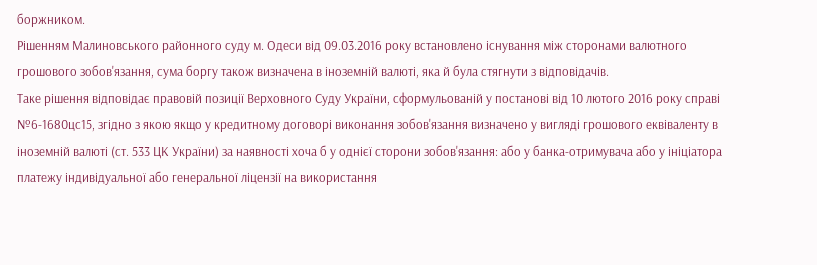боржником.
Рішенням Малиновського районного суду м. Одеси від 09.03.2016 року встановлено існування між сторонами валютного грошового зобов'язання, сума боргу також визначена в іноземній валюті, яка й була стягнути з відповідачів.
Таке рішення відповідає правовій позиції Верховного Суду України, сформульованій у постанові від 10 лютого 2016 року справі №6-1680цс15, згідно з якою якщо у кредитному договорі виконання зобов'язання визначено у вигляді грошового еквіваленту в іноземній валюті (ст. 533 ЦК України) за наявності хоча б у однієї сторони зобов'язання: або у банка-отримувача або у ініціатора платежу індивідуальної або генеральної ліцензії на використання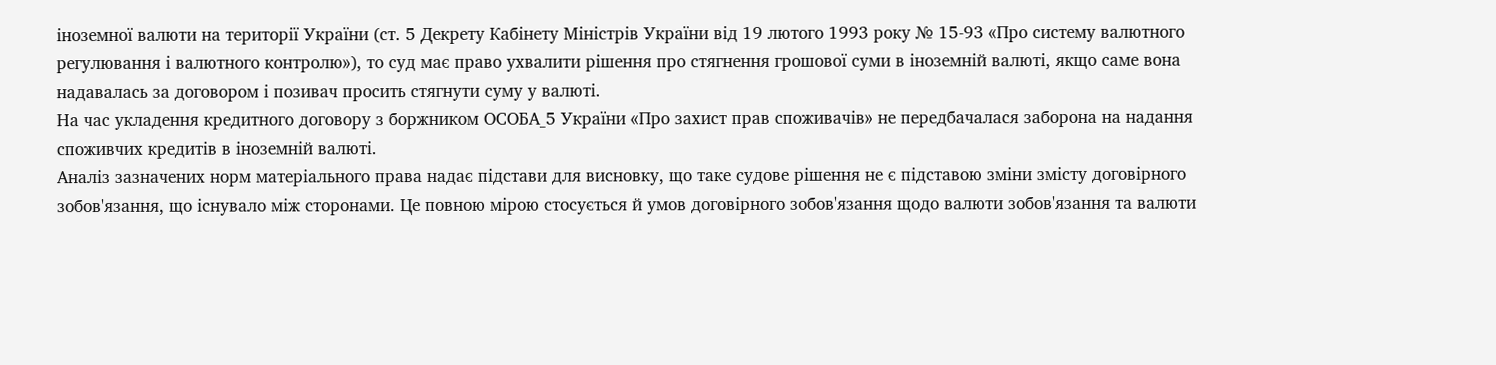іноземної валюти на території України (ст. 5 Декрету Кабінету Міністрів України від 19 лютого 1993 року № 15-93 «Про систему валютного регулювання і валютного контролю»), то суд має право ухвалити рішення про стягнення грошової суми в іноземній валюті, якщо саме вона надавалась за договором і позивач просить стягнути суму у валюті.
На час укладення кредитного договору з боржником ОСОБА_5 України «Про захист прав споживачів» не передбачалася заборона на надання споживчих кредитів в іноземній валюті.
Аналіз зазначених норм матеріального права надає підстави для висновку, що таке судове рішення не є підставою зміни змісту договірного зобов'язання, що існувало між сторонами. Це повною мірою стосується й умов договірного зобов'язання щодо валюти зобов'язання та валюти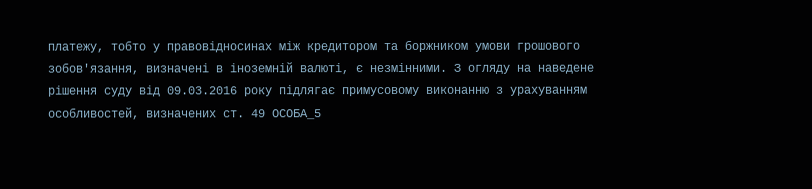платежу, тобто у правовідносинах між кредитором та боржником умови грошового зобов'язання, визначені в іноземній валюті, є незмінними. З огляду на наведене рішення суду від 09.03.2016 року підлягає примусовому виконанню з урахуванням особливостей, визначених ст. 49 ОСОБА_5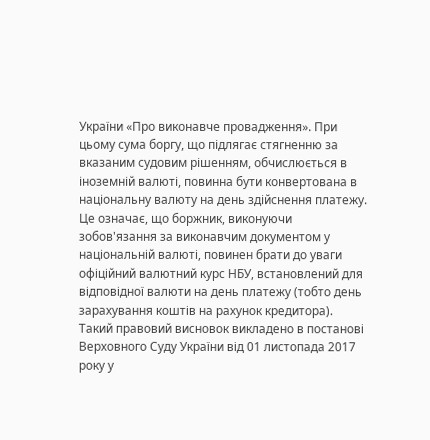України «Про виконавче провадження». При цьому сума боргу, що підлягає стягненню за вказаним судовим рішенням, обчислюється в іноземній валюті, повинна бути конвертована в національну валюту на день здійснення платежу. Це означає, що боржник, виконуючи зобов'язання за виконавчим документом у національній валюті, повинен брати до уваги офіційний валютний курс НБУ, встановлений для відповідної валюти на день платежу (тобто день зарахування коштів на рахунок кредитора).
Такий правовий висновок викладено в постанові Верховного Суду України від 01 листопада 2017 року у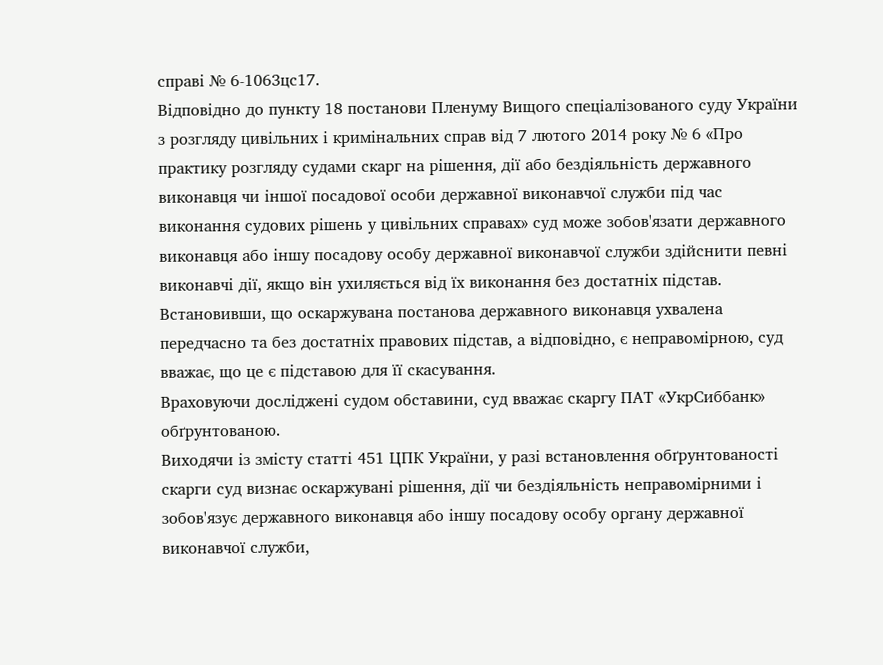справі № 6-1063цс17.
Відповідно до пункту 18 постанови Пленуму Вищого спеціалізованого суду України з розгляду цивільних і кримінальних справ від 7 лютого 2014 року № 6 «Про практику розгляду судами скарг на рішення, дії або бездіяльність державного виконавця чи іншої посадової особи державної виконавчої служби під час виконання судових рішень у цивільних справах» суд може зобов'язати державного виконавця або іншу посадову особу державної виконавчої служби здійснити певні виконавчі дії, якщо він ухиляється від їх виконання без достатніх підстав.
Встановивши, що оскаржувана постанова державного виконавця ухвалена передчасно та без достатніх правових підстав, а відповідно, є неправомірною, суд вважає, що це є підставою для її скасування.
Враховуючи досліджені судом обставини, суд вважає скаргу ПАТ «УкрСиббанк» обґрунтованою.
Виходячи із змісту статті 451 ЦПК України, у разі встановлення обґрунтованості скарги суд визнає оскаржувані рішення, дії чи бездіяльність неправомірними і зобов'язує державного виконавця або іншу посадову особу органу державної виконавчої служби,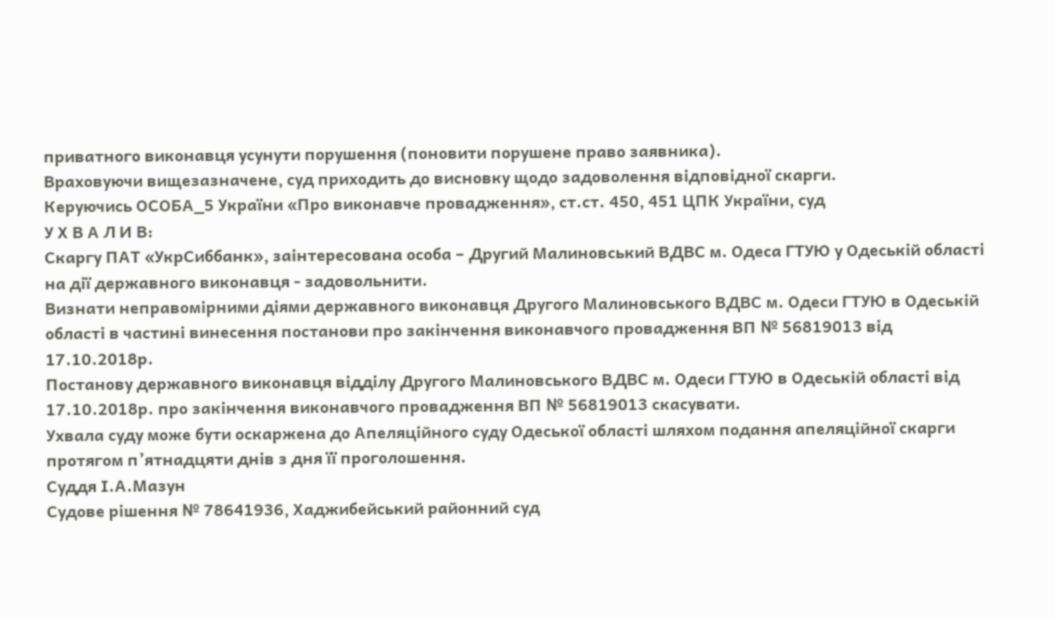приватного виконавця усунути порушення (поновити порушене право заявника).
Враховуючи вищезазначене, суд приходить до висновку щодо задоволення відповідної скарги.
Керуючись ОСОБА_5 України «Про виконавче провадження», ст.ст. 450, 451 ЦПК України, суд
У Х В А Л И В:
Скаргу ПАТ «УкрСиббанк», заінтересована особа – Другий Малиновський ВДВС м. Одеса ГТУЮ у Одеській області на дії державного виконавця - задовольнити.
Визнати неправомірними діями державного виконавця Другого Малиновського ВДВС м. Одеси ГТУЮ в Одеській області в частині винесення постанови про закінчення виконавчого провадження ВП № 56819013 від 17.10.2018р.
Постанову державного виконавця відділу Другого Малиновського ВДВС м. Одеси ГТУЮ в Одеській області від 17.10.2018р. про закінчення виконавчого провадження ВП № 56819013 скасувати.
Ухвала суду може бути оскаржена до Апеляційного суду Одеської області шляхом подання апеляційної скарги протягом п’ятнадцяти днів з дня її проголошення.
Суддя І.А.Мазун
Судове рішення № 78641936, Хаджибейський районний суд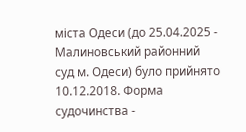міста Одеси (до 25.04.2025 - Малиновський районний суд м. Одеси) було прийнято 10.12.2018. Форма судочинства -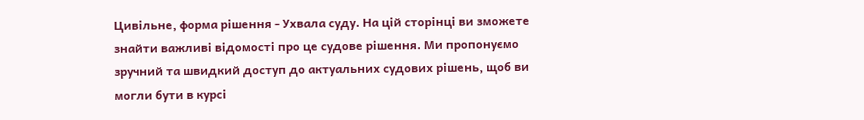Цивільне, форма рішення - Ухвала суду. На цій сторінці ви зможете знайти важливі відомості про це судове рішення. Ми пропонуємо зручний та швидкий доступ до актуальних судових рішень, щоб ви могли бути в курсі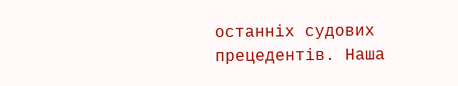останніх судових прецедентів. Наша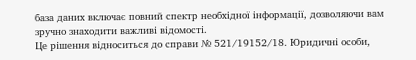база даних включає повний спектр необхідної інформації, дозволяючи вам зручно знаходити важливі відомості.
Це рішення відноситься до справи № 521/19152/18. Юридичні особи,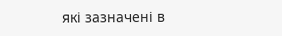які зазначені в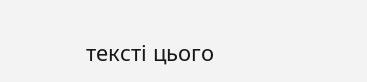тексті цього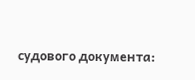судового документа: